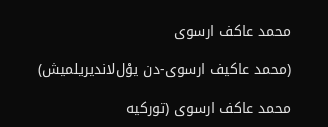محمد عاکف ارسوی

(محمد عاکیف ارسوی-دن يوْل‌لاندیریلمیش)

محمد عاکف ارسوی (تورکیه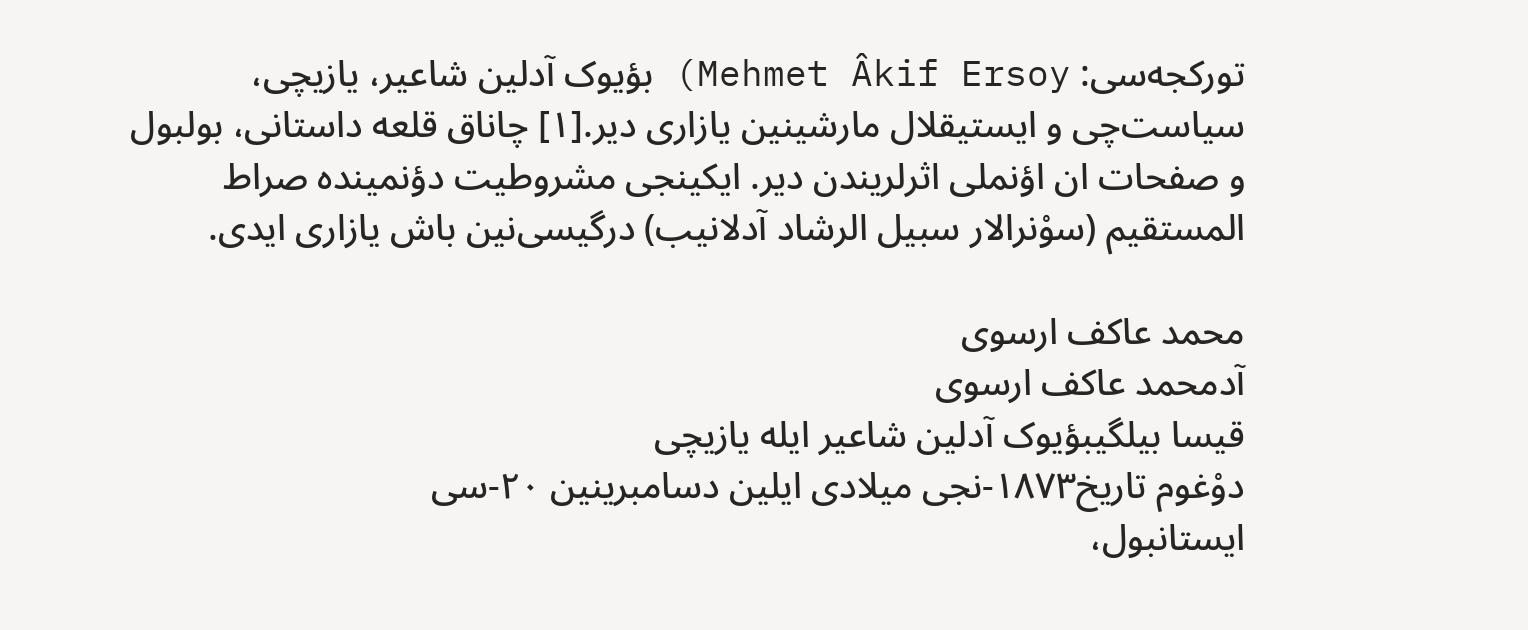تورکجه‌سی: Mehmet Âkif Ersoy) بؤیوک آدلین شاعیر، یازیچی، سیاست‌چی و ایستیقلال مارشینین یازاری دیر.[۱] چاناق قلعه داستانی، بولبول و صفحات ان اؤنملی اثرلریندن دیر. ایکینجی مشروطیت دؤنمینده صراط المستقیم (سوْنرالار سبیل الرشاد آدلانیب) درگیسی‌نین باش یازاری ایدی.

محمد عاکف ارسوی
آدمحمد عاکف ارسوی
قیسا بیلگیبؤیوک آدلین شاعیر ایله یازیچی
دوْغوم تاریخ۱۸۷۳-نجی میلادی ایلین دسامبرینین ۲۰-سی
ایستانبول،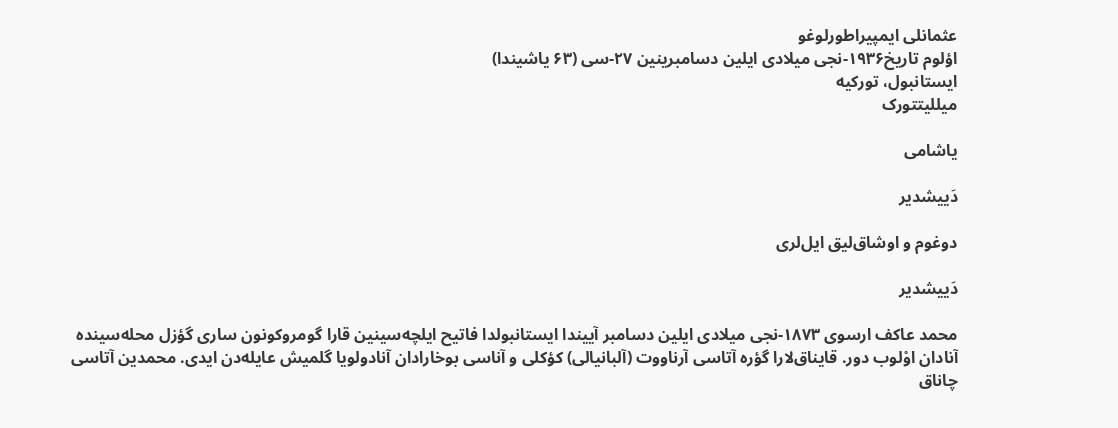عثمانلی ایمپیراطورلوغو
اؤلوم تاریخ۱۹۳۶-نجی میلادی ایلین دسامبرینین ۲۷-سی (۶۳ یاشیندا)
ایستانبول، تورکیه
میللیتتورک

یاشامی

دَییشدیر

دوغوم و اوشاق‌لیق ایل‌لری

دَییشدیر

محمد عاکف ارسوی ۱۸۷۳-نجی میلادی ایلین دسامبر آییندا ایستانبولدا فاتیح ایلچه‌سینین قارا گومروکونون ساری گؤزل محله‌سینده آنادان اوْلوب دور. قایناق‌لارا گؤره آتاسی آرناووت (آلبانیالی) کؤکلی و آناسی بوخارادان آنادولویا گلمیش عایله‌دن ایدی. محمدین آتاسی چاناق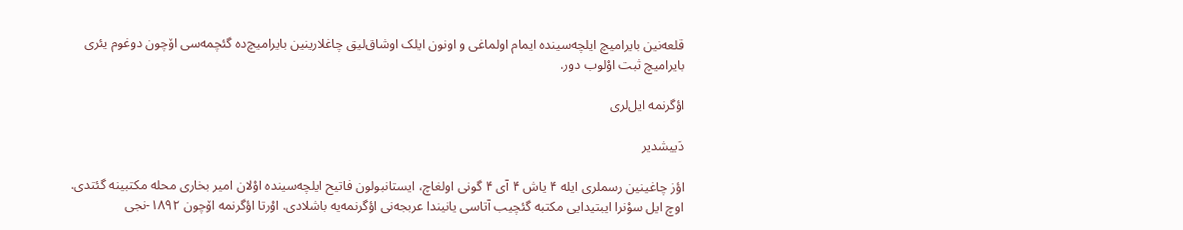قلعه‌نین بایرامیچ ایلچه‌سینده ایمام اولماغی و اونون ایلک اوشاق‌لیق چاغلارینین بایرامیچ‌ده گئچمه‌سی اۆچون دوغوم یئری بایرامیچ ثبت اوْلوب دور.

اؤگرنمه ایل‌لری

دَییشدیر

اؤز چاغینین رسملری ایله ۴ یاش ۴ آی ۴ گونی اولغاچ، ایستانبولون فاتیح ایلچه‌سینده اوْلان امیر بخاری محله مکتبینه گئتدی. اوچ ایل سوْنرا ایبتیدایی مکتبه گئچیب آتاسی یانیندا عربجه‌نی اؤگرنمه‌یه باشلادی. اوْرتا اؤگرنمه اۆچون ۱۸۹۲-نجی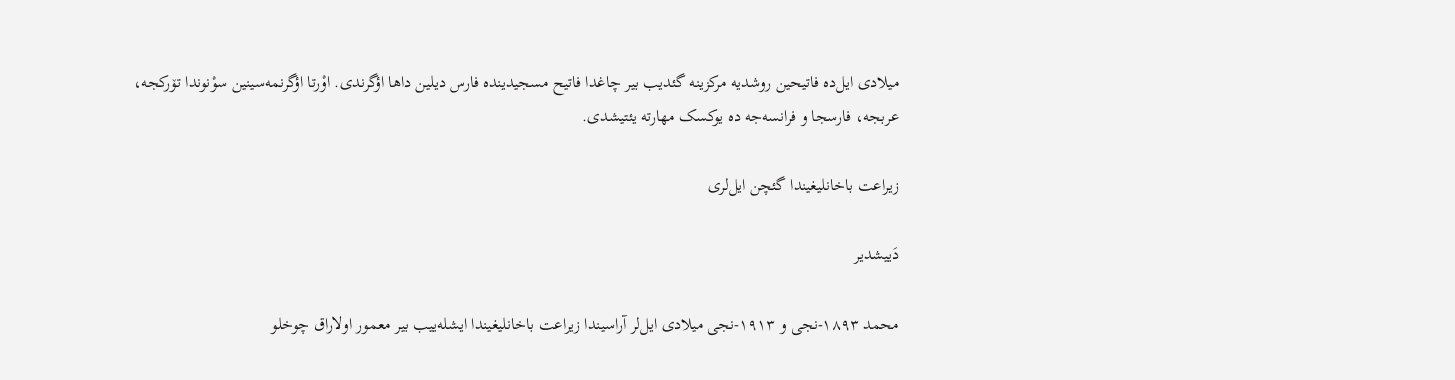میلادی ایل‌ده فاتیحین روشدیه مرکزینه گئدیب بیر چاغدا فاتیح مسجیدینده فارس دیلین داها اؤگرندی. اوْرتا اؤگرنمه‌سینین سوْنوندا تۆرکجه، عربجه، فارسجا و فرانسه‌جه ده یوکسک مهارته یئتیشدی.

زیراعت باخانلیغیندا گئچن ایل‌لری

دَییشدیر

محمد ۱۸۹۳-نجی و ۱۹۱۳-نجی میلادی ایل‌لر آراسیندا زیراعت باخانلیغیندا ایشله‌ییب بیر معمور اولاراق چوخلو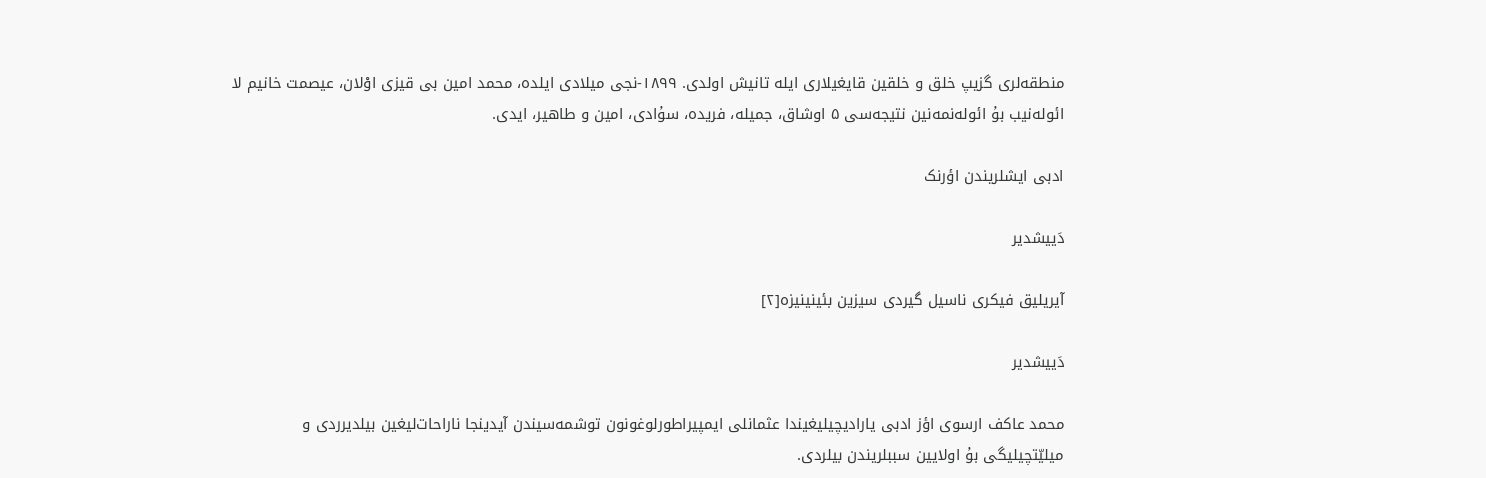منطقه‌لری گزیپ خلق و خلقین قایغیلاری ایله تانیش اولدی. ۱۸۹۹-نجی میلادی ایلده، محمد امین بی قیزی اوْلان، عیصمت خانیم لا ائوله‌نیب بۇ ائوله‌نمه‌نین نتیجه‌سی ۵ اوشاق، جمیله، فریده، سۇادی، امین و طاهیر، ایدی.

ادبی ایشلریندن اؤرنک

دَییشدیر

آیریلیق فیکری ناسیل گیردی سیزین بئینینیزه[۲]

دَییشدیر

محمد عاکف ارسوی اؤز ادبی یارادیچیلیغیندا عثمانلی ایمپیراطورلوغونون توشمه‌سیندن آیدینجا ناراحات‌لیغین بیلدیرردی و میلیّتچیلیگی بۇ اولایین سببلریندن بیلردی.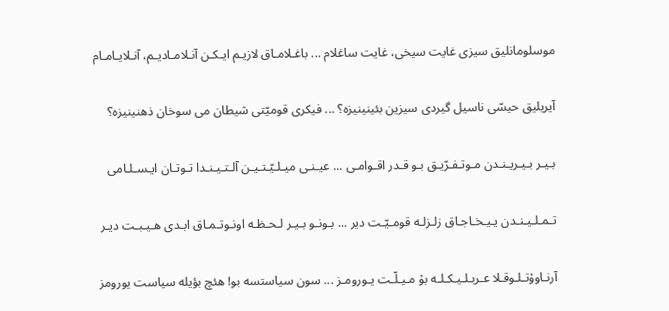موسلومانلیق سیزی غایت سیخی، غایت ساغلام ... باغـلامـاق لازیـم ایـکـن آنـلامـادیـم، آنـلایـامـام

آیریلیق حیسّی ناسیل گیردی سیزین بئینینیزه؟ ... فیکری قومیّتی شیطان می سوخان ذهنینیزه؟

بـیـر بـیـریـنـدن مـوتـفـرّیـق بـو قـدر اقـوامـی ... عیـنـی میـلـیّـتـیـن آلـتـیـنـدا تـوتـان ایـسـلـامی

تـمـلـیـنـدن یـیـخـاجـاق زلـزلـه قومـیّـت دیر ... بـونـو بـیـر لـحـظـه اونـوتـمـاق ابـدی هـیـبـت دیـر

آرنـاوۇتـلـوقـلا عـربـلـیـکـلـه بۇ مـیـلّـت یـورومـز ... سون سیاستسه بو! هئچ بؤیله سیاست یورومز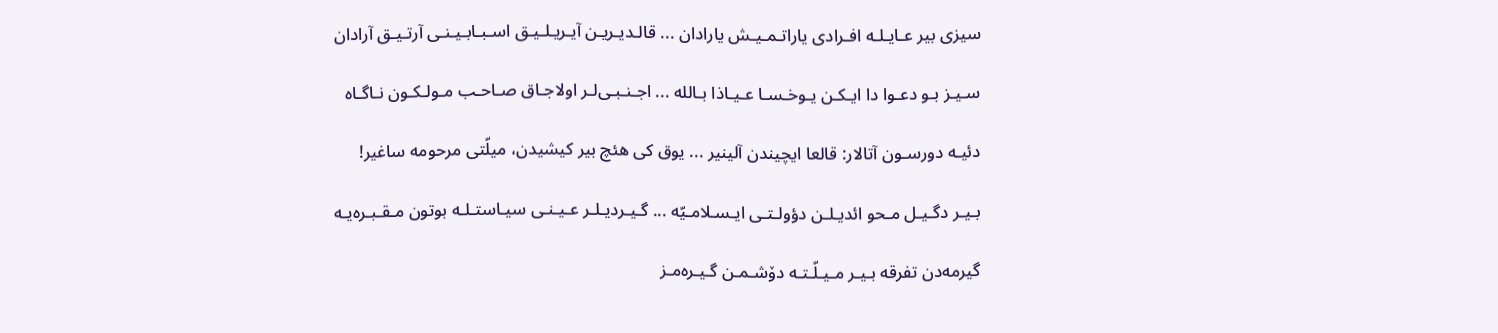سیزی بیر عـایـلـه افـرادی یاراتـمـیـش یارادان ... قالـدیـریـن آیـریـلـیـق اسـبـابـیـنـی آرتـیـق آرادان

سـیـز بـو دعـوا دا ایـکـن یـوخـسـا عـیـاذا بـالله ... اجـنـبـی‌لـر اولاجـاق صـاحـب مـولـکـون نـاگـاه

دئیـه دورسـون آتالار: قالعا ایچیندن آلینیر ... یوق کی هئچ بیر کیشیدن، میلّتی مرحومه ساغیر!

بـیـر دگـیـل مـحو ائدیـلـن دؤولـتـی ایـسـلامـیّه ... گـیـردیـلـر عـیـنـی سیـاستـلـه بوتون مـقـبـره‌یـه

گیرمه‌دن تفرقه بـیـر مـیـلّـتـه دۆشـمـن گـیـره‌مـز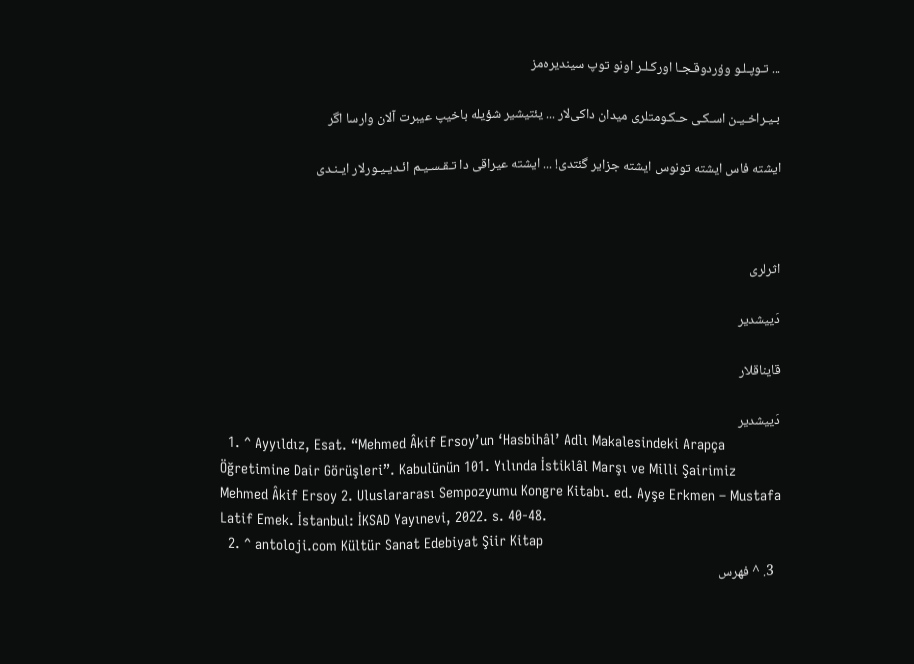... تـوپـلـو وۇردوقـجـا اورکـلـر اونو توپ سیندیره‌مز

بـیـراخـیـن اسـکـی حـکـومتلری میدان داکی‌لار ... یئتیشیر شؤیله باخیپ عیبرت آلان وارسا اگر

ایشته فاس ایشته تونوس ایشته جزایر گئتدی! ... ایشته عیراقی دا تـقـسـیـم ائـدیـیـورلار ایـنـدی



اثرلری

دَییشدیر

قایناقلار

دَییشدیر
  1. ^ Ayyıldız, Esat. “Mehmed Âkif Ersoy’un ‘Hasbihâl’ Adlı Makalesindeki Arapça Öğretimine Dair Görüşleri”. Kabulünün 101. Yılında İstiklâl Marşı ve Milli Şairimiz Mehmed Âkif Ersoy 2. Uluslararası Sempozyumu Kongre Kitabı. ed. Ayşe Erkmen – Mustafa Latif Emek. İstanbul: İKSAD Yayınevi, 2022. s. 40-48.
  2. ^ antoloji.com Kültür Sanat Edebiyat Şiir Kitap
  3. ^ فهرس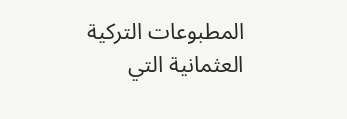المطبوعات الترکية العثمانية التي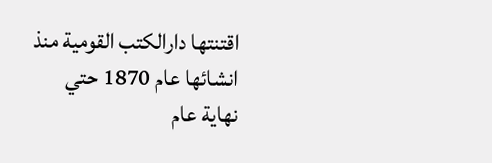اقتنتها دارالکتب القومية منذ انشائها عام 1870 حتي نهاية عام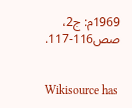1969م: ج2، صص116-117.


Wikisource has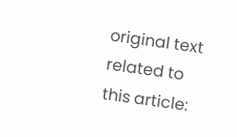original text related to this article: